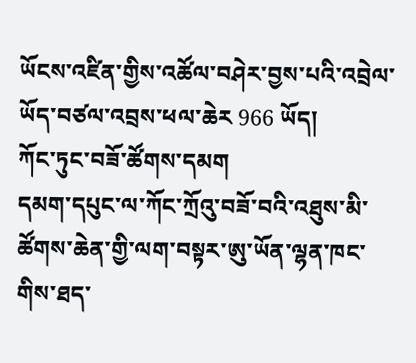ཡོངས་འཛིན་གྱིས་འཚོལ་བཤེར་བྱས་པའི་འབྲེལ་ཡོད་བཙལ་འབྲས་ཕལ་ཆེར 966 ཡོད།
ཀོང་ཏུང་བཟོ་ཚོགས་དམག
དམག་དཔུང་ལ་ཀོང་ཀྲོའུ་བཟོ་བའི་འཐུས་མི་ཚོགས་ཆེན་གྱི་ལག་བསྟར་ཨུ་ཡོན་ལྷན་ཁང་གིས་ཐད་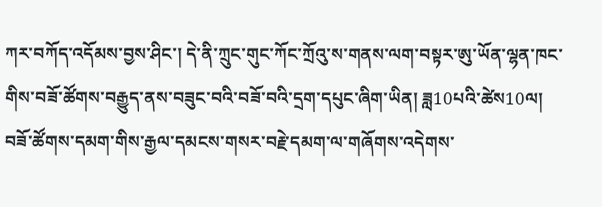ཀར་བཀོད་འདོམས་བྱས་ཤིང་། དེ་ནི་ཀྲུང་གུང་ཀོང་ཀྲོའུ་ས་གནས་ལག་བསྟར་ཨུ་ཡོན་ལྷན་ཁང་གིས་བཟོ་ཚོགས་བརྒྱུད་ནས་བཟུང་བའི་བཟོ་བའི་དྲག་དཔུང་ཞིག་ཡིན། ཟླ10པའི་ཚེས10ལ། བཟོ་ཚོགས་དམག་གིས་རྒྱལ་དམངས་གསར་བརྗེ་དམག་ལ་གཞོགས་འདེགས་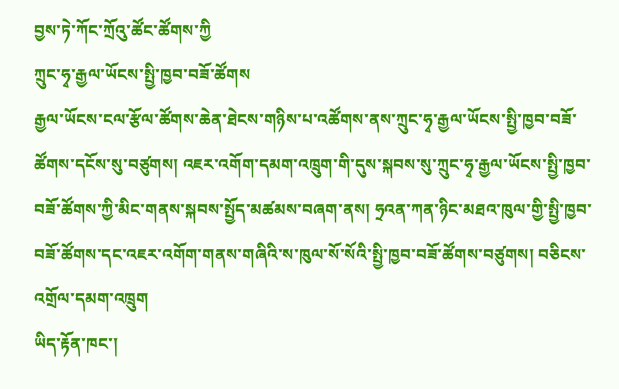བྱས་ཏེ་ཀོང་ཀྲོའུ་ཚོང་ཚོགས་ཀྱི
ཀྲུང་ཧྭ་རྒྱལ་ཡོངས་སྤྱི་ཁྱབ་བཟོ་ཚོགས
རྒྱལ་ཡོངས་ངལ་རྩོལ་ཚོགས་ཆེན་ཐེངས་གཉིས་པ་འཚོགས་ནས་ཀྲུང་ཧྭ་རྒྱལ་ཡོངས་སྤྱི་ཁྱབ་བཟོ་ཚོགས་དངོས་སུ་བཙུགས། འཇར་འགོག་དམག་འཁྲུག་གི་དུས་སྐབས་སུ་ཀྲུང་ཧྭ་རྒྱལ་ཡོངས་སྤྱི་ཁྱབ་བཟོ་ཚོགས་ཀྱི་མིང་གནས་སྐབས་སྤྱོད་མཚམས་བཞག་ནས། ཧྲའན་ཀན་ཉིང་མཐའ་ཁུལ་གྱི་སྤྱི་ཁྱབ་བཟོ་ཚོགས་དང་འཇར་འགོག་གནས་གཞིའི་ས་ཁུལ་སོ་སོའི་སྤྱི་ཁྱབ་བཟོ་ཚོགས་བཙུགས། བཅིངས་འགྲོལ་དམག་འཁྲུག
ཡིད་རྟོན་ཁང་།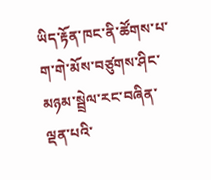ཡིད་རྟོན་ཁང་ནི་ཚོགས་པ་ག་གེ་མོས་བཙུགས་ཤིང་མཉམ་སྦྲེལ་རང་བཞིན་ལྡན་པའི་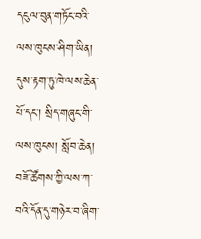དངུལ་བུན་གཏོང་བའི་ལས་ཁུངས་ཤིག་ཡིན། དུས་རྟག་ཏུ་ཁེ་ལས་ཆེན་པོ་དང་། སྲིད་གཞུང་གི་ལས་ཁུངས། སློབ་ཆེན། བཟོ་ཚོགས་ཀྱི་ལས་ཀ་བའི་དོན་དུ་གཉེར་བ་ཞིག་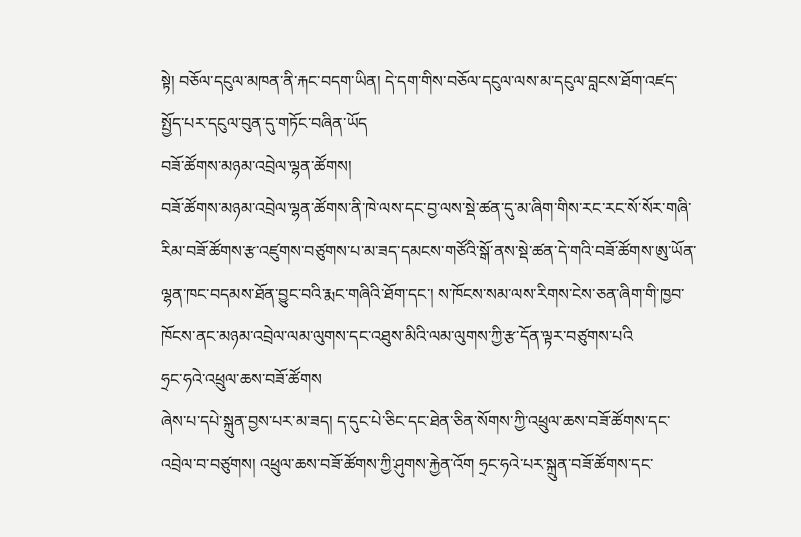སྟེ། བཅོལ་དངུལ་མཁན་ནི་རྐང་བདག་ཡིན། དེ་དག་གིས་བཅོལ་དངུལ་ལས་མ་དངུལ་བླངས་ཐོག་འཛད་སྤྱོད་པར་དངུལ་བུན་དུ་གཏོང་བཞིན་ཡོད
བཟོ་ཚོགས་མཉམ་འབྲེལ་ལྷན་ཚོགས།
བཟོ་ཚོགས་མཉམ་འབྲེལ་ལྷན་ཚོགས་ནི་ཁེ་ལས་དང་བྱ་ལས་སྡེ་ཚན་དུ་མ་ཞིག་གིས་རང་རང་སོ་སོར་གཞི་རིམ་བཟོ་ཚོགས་རྩ་འཛུགས་བཙུགས་པ་མ་ཟད་དམངས་གཙོའི་སྒོ་ནས་སྡེ་ཚན་དེ་གའི་བཟོ་ཚོགས་ཨུ་ཡོན་ལྷན་ཁང་བདམས་ཐོན་བྱུང་བའི་རྨང་གཞིའི་ཐོག་དང་། ས་ཁོངས་སམ་ལས་རིགས་ངེས་ཅན་ཞིག་གི་ཁྱབ་ཁོངས་ནང་མཉམ་འབྲེལ་ལམ་ལུགས་དང་འཐུས་མིའི་ལམ་ལུགས་ཀྱི་རྩ་དོན་ལྟར་བཙུགས་པའི
ཧྲང་ཧའེ་འཕྲུལ་ཆས་བཟོ་ཚོགས
ཞེས་པ་དཔེ་སྐྲུན་བྱས་པར་མ་ཟད། ད་དུང་པེ་ཅིང་དང་ཐེན་ཅིན་སོགས་ཀྱི་འཕྲུལ་ཆས་བཟོ་ཚོགས་དང་འབྲེལ་བ་བཙུགས། འཕྲུལ་ཆས་བཟོ་ཚོགས་ཀྱི་ཤུགས་རྐྱེན་འོག ཧྲང་ཧའེ་པར་སྐྲུན་བཟོ་ཚོགས་དང་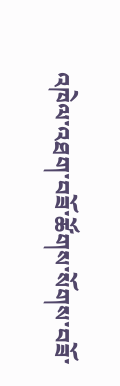འཁེལ་འཐག་བཟོ་ཚོགས་སོགས་བཟོ་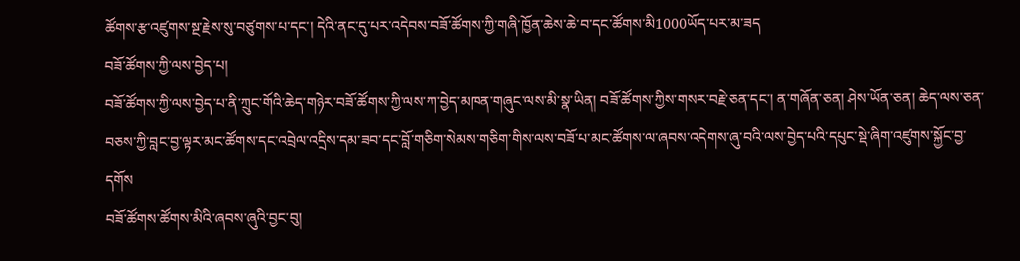ཚོགས་རྩ་འཛུགས་སྔ་རྗེས་སུ་བཙུགས་པ་དང་། དེའི་ནང་དུ་པར་འདེབས་བཟོ་ཚོགས་ཀྱི་གཞི་ཁྱོན་ཆེས་ཆེ་བ་དང་ཚོགས་མི1000ཡོད་པར་མ་ཟད
བཟོ་ཚོགས་ཀྱི་ལས་བྱེད་པ།
བཟོ་ཚོགས་ཀྱི་ལས་བྱེད་པ་ནི་ཀྲུང་གོའི་ཆེད་གཉེར་བཟོ་ཚོགས་ཀྱི་ལས་ཀ་བྱེད་མཁན་གཞུང་ལས་མི་སྣ་ཡིན། བཟོ་ཚོགས་ཀྱིས་གསར་བརྗེ་ཅན་དང་། ན་གཞོན་ཅན། ཤེས་ཡོན་ཅན། ཆེད་ལས་ཅན་བཅས་ཀྱི་བླང་བྱ་ལྟར་མང་ཚོགས་དང་འབྲེལ་འདྲིས་དམ་ཟབ་དང་བློ་གཅིག་སེམས་གཅིག་གིས་ལས་བཟོ་པ་མང་ཚོགས་ལ་ཞབས་འདེགས་ཞུ་བའི་ལས་བྱེད་པའི་དཔུང་སྡེ་ཞིག་འཛུགས་སྐྱོང་བྱ་དགོས
བཟོ་ཚོགས་ཚོགས་མིའི་ཞབས་ཞུའི་བྱང་བུ།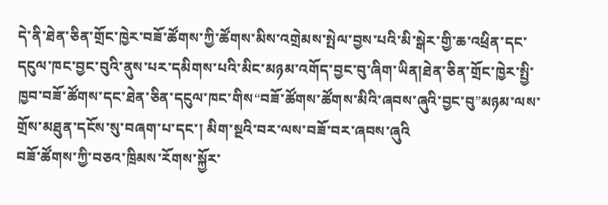དེ་ནི་ཐེན་ཅིན་གྲོང་ཁྱེར་བཟོ་ཚོགས་ཀྱི་ཚོགས་མིས་འགྲེམས་སྤེལ་བྱས་པའི་མི་སྒེར་གྱི་ཆ་འཕྲིན་དང་དངུལ་ཁང་བྱང་བུའི་ནུས་པར་དམིགས་པའི་མིང་མཉམ་འགོད་བྱང་བུ་ཞིག་ཡིན།ཐེན་ཅིན་གྲོང་ཁྱེར་སྤྱི་ཁྱབ་བཟོ་ཚོགས་དང་ཐེན་ཅིན་དངུལ་ཁང་གིས“བཟོ་ཚོགས་ཚོགས་མིའི་ཞབས་ཞུའི་བྱང་བུ”མཉམ་ལས་གྲོས་མཐུན་དངོས་སུ་བཞག་པ་དང་། མིག་སྔའི་བར་ལས་བཟོ་བར་ཞབས་ཞུའི
བཟོ་ཚོགས་ཀྱི་བཅའ་ཁྲིམས་རོགས་སྐྱོར་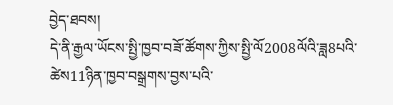བྱེད་ཐབས།
དེ་ནི་རྒྱལ་ཡོངས་སྤྱི་ཁྱབ་བཟོ་ཚོགས་ཀྱིས་སྤྱི་ལོ2008ལོའི་ཟླ8པའི་ཚེས11ཉིན་ཁྱབ་བསྒྲགས་བྱས་པའི་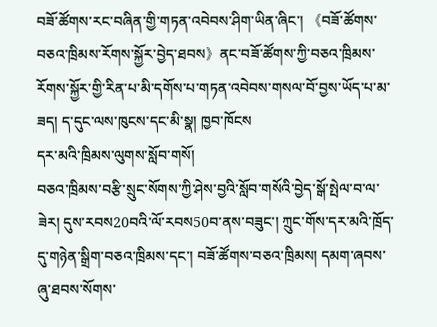བཟོ་ཚོགས་རང་བཞིན་གྱི་གཏན་འབེབས་ཤིག་ཡིན་ཞིང་། 《བཟོ་ཚོགས་བཅའ་ཁྲིམས་རོགས་སྐྱོར་བྱེད་ཐབས》ནང་བཟོ་ཚོགས་ཀྱི་བཅའ་ཁྲིམས་རོགས་སྐྱོར་གྱི་རིན་པ་མི་དགོས་པ་གཏན་འབེབས་གསལ་བོ་བྱས་ཡོད་པ་མ་ཟད། ད་དུང་ལས་ཁུངས་དང་མི་སྣ། ཁྱབ་ཁོངས
དར་མའི་ཁྲིམས་ལུགས་སློབ་གསོ།
བཅའ་ཁྲིམས་བརྩི་སྲུང་སོགས་ཀྱི་ཤེས་བྱའི་སློབ་གསོའི་བྱེད་སྒོ་སྤེལ་བ་ལ་ཟེར། དུས་རབས20བའི་ལོ་རབས50བ་ནས་བཟུང་། ཀྲུང་གོས་དར་མའི་ཁྲོད་དུ་གཉེན་སྒྲིག་བཅའ་ཁྲིམས་དང་། བཟོ་ཚོགས་བཅའ་ཁྲིམས། དམག་ཞབས་ཞུ་ཐབས་སོགས་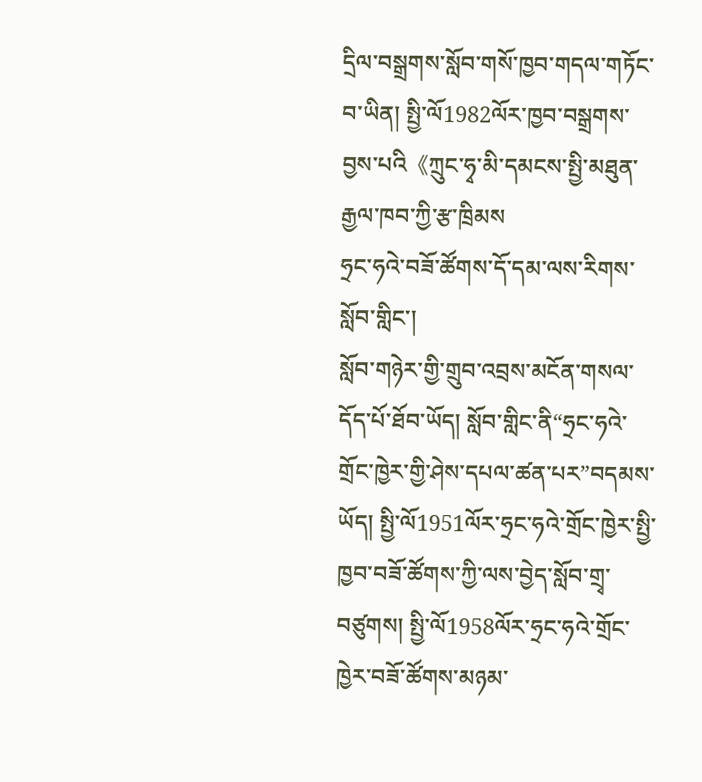དྲིལ་བསྒྲགས་སློབ་གསོ་ཁྱབ་གདལ་གཏོང་བ་ཡིན། སྤྱི་ལོ1982ལོར་ཁྱབ་བསྒྲགས་བྱས་པའི《ཀྲུང་ཧྭ་མི་དམངས་སྤྱི་མཐུན་རྒྱལ་ཁབ་ཀྱི་རྩ་ཁྲིམས
ཧྲང་ཧའེ་བཟོ་ཚོགས་དོ་དམ་ལས་རིགས་སློབ་གླིང་།
སློབ་གཉེར་གྱི་གྲུབ་འབྲས་མངོན་གསལ་དོད་པོ་ཐོབ་ཡོད། སློབ་གླིང་ནི“ཧྲང་ཧའེ་གྲོང་ཁྱེར་གྱི་ཤེས་དཔལ་ཚན་པར”བདམས་ཡོད། སྤྱི་ལོ1951ལོར་ཧྲང་ཧའེ་གྲོང་ཁྱེར་སྤྱི་ཁྱབ་བཟོ་ཚོགས་ཀྱི་ལས་བྱེད་སློབ་གྲྭ་བཙུགས། སྤྱི་ལོ1958ལོར་ཧྲང་ཧའེ་གྲོང་ཁྱེར་བཟོ་ཚོགས་མཉམ་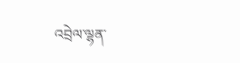འབྲེལ་ལྷན་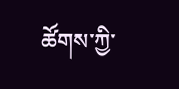ཚོགས་ཀྱི་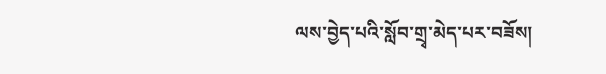ལས་བྱེད་པའི་སློབ་གྲྭ་མེད་པར་བཟོས།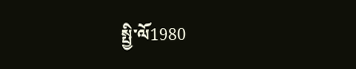སྤྱི་ལོ1980